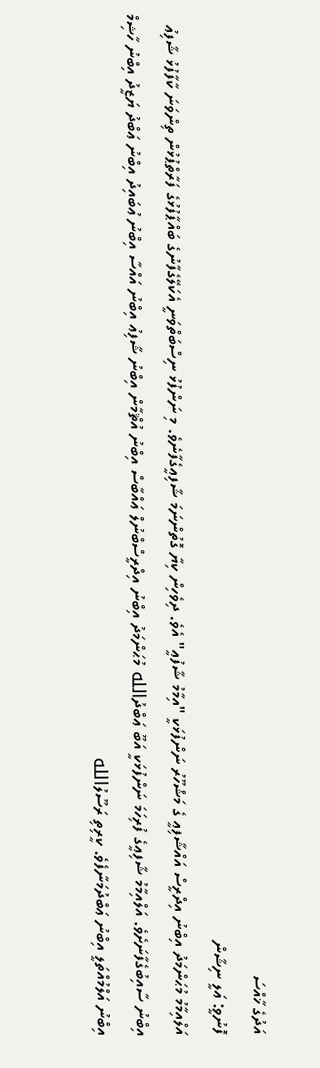އަދުގެ ޚާއްސަ
ފޮނުވީ: ޢަލީ ނިޝާން
އަލްއިމާމު މުޙަންމަދު އިބްނު އިދްރީސް އައްޝާފިޢީ ގެ މަޝްހޫރު ނަންފުޅަކީ "އިމާމު ޝާފުޢީ" އެވެ. ދިވެހިން ކިޔާ ގޮތުންނަމަ ޝާފިޢީގެފާނެވެ. މި ނަންފުޅު ނިސްބަތްވަނީ އެކަލޭގެފާނުގެ ބައްޕާފުޅުގެ ފަރާތްޕުޅުން ތިންވަނަ ކާފާފުޅު ޝާފިޢު އިބްނު ސާއިބުގެފާނަށެވެ. އަލްއިމާމު ޝާފިޢީގެ ފުރިހަމަ ނަންފުޅަކީ އަބޫ ޢަބްދުالله މުޙަންމަދު އިބްނު އިދްރީސްބްނުލް ޢައްބާސް އިބްނު އުޘްމާން އިބްނު ޝާފިޢު އިބްނު އައްސާ އިބްނު ޢުބައިދު އިބްނު ޢަބްދު ޔަޒީދު އިބްނު ހާޝިމް އިބްނު އަލްމުއްތަލީ އިބްނު ޢަބްދުމަނާފެވެ. ކީރިތި ރަސޫލުالله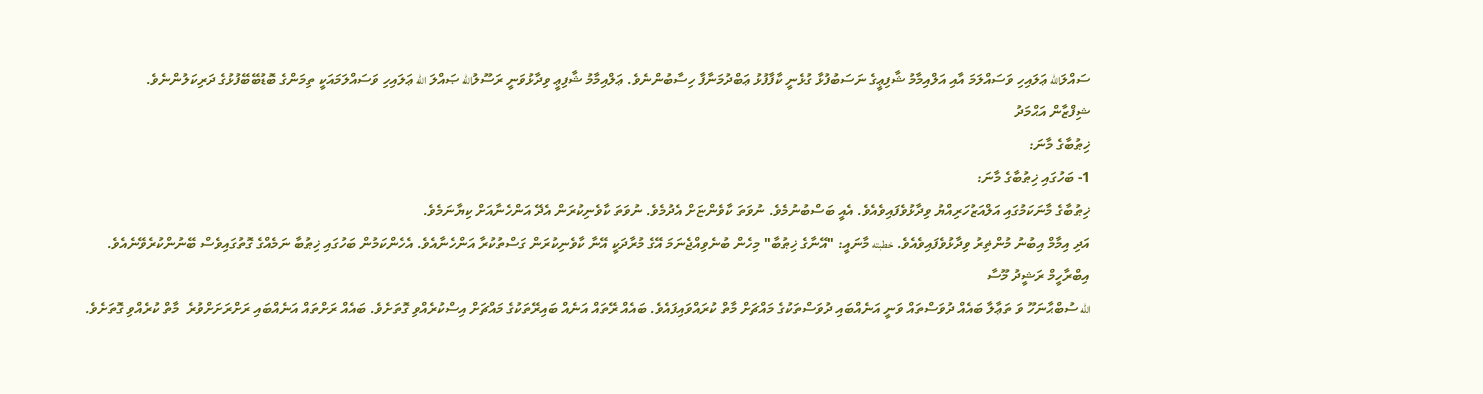ސައްލަالله ޢަލައިހި ވަސައްލަމަ އާއި އަލްއިމާމު ޝާފިޢީގެ ނަސަބުފުޅާ ގުޅެނީ ކާފާފުޅު ޢަބްދުމަނާފާ ހިސާބުންނެވެ. ޢަލްއިމާމު ޝާފިޢީ ވިދާޅުވަނީ ރަސޫލުالله ޞައްލަ الله ޢަލައިހި ވަސައްލަމައަކީ ތިމަންގެ ބޮޑުބޭބޭފުޅުގެ ދަރިކަލުންނެވެ.
ޝިފްޒާން އަޙްމަދު
ޚިޠުބާގެ މާނަ:
1- ބަހުގައި ޚިޠުބާގެ މާނަ:
ޚިޠުބާގެ މާނަކަމުގައި އަލްއަޒުހަރިއްޔު ވިދާޅުވެފައިވެއެވެ. އެއީ ބަސްބުނުމެވެ. ނުވަތަ ކާވެންޏަށް އެދުމެވެ. ނުވަތަ ކާވެނިކުރަން އެދޭ އަންހެނާއަށް ކިޔާނަމެވެ.
އަދި އިމާމް އިބުނު މުންޡިރު ވިދާޅުވެފައިވެއެވެ. خطبته މާނައީ: "އޭނާގެ ޚިޠުބާ" މިހެން ބުނެވިއްޖެނަމަ އޭގެ މުރާދަކީ އޭނާ ކާވެނިކުރަން ގަސްތުކުރާ އަންހެނާއެވެ. އެހެންކަމުން ބަހުގައި ޚިޠުބާ ނަމެއްގެ ގޮތުގައިވެސް ބޭނުންކުރެވޭނެއެވެ.
އިބްރާހީމް ރަޝީދު މޫސާ
الله ސުބްޙާނަހޫ ވަ ތަޢާލާ ބައެއް ދުވަސްތައް ވަނީ އަނެއްބައި ދުވަސްތަކުގެ މައްޗަށް މާތް ކުރައްވައިފައެވެ. ބައެއް ރޭތައް އަނެއް ބައިރޭތަކުގެ މައްޗަށް އިސްކުރެއްވި ގޮތަށެވެ. ބައެއް ރަށްތައް އަނެއްބައި ރަށްރަށަށްވުރެ  މާތް ކުރެއްވި ގޮތަށެވެ.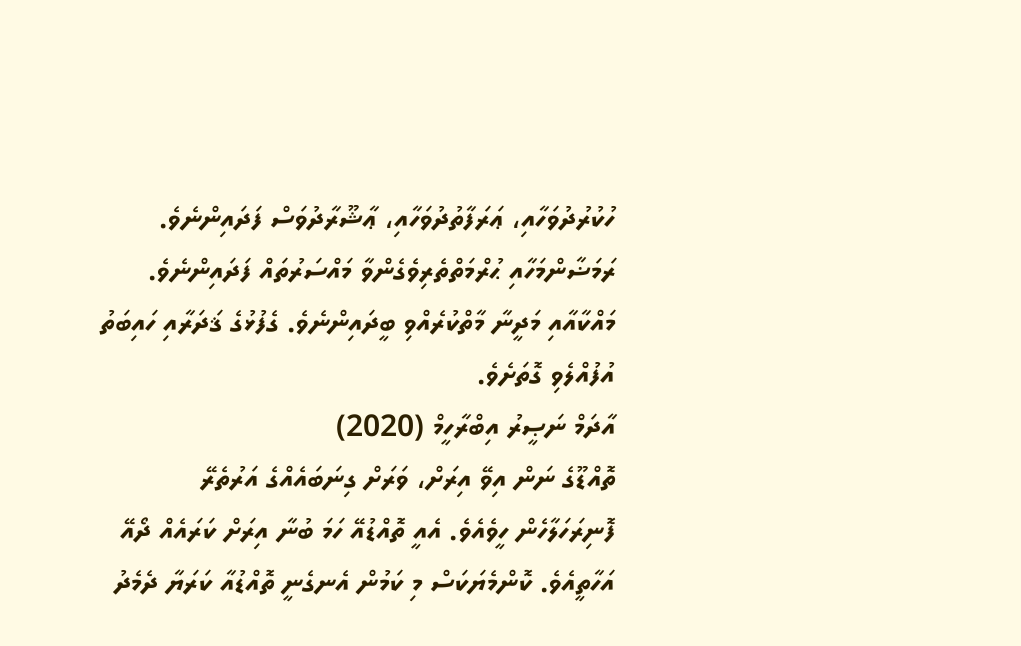ހުކުރުދުވަހާއި، ޢަރަފާތުދުވަހާއި، ޢާޝޫރާދުވަސް ފަދައިންނެވެ. ރަމަޟާންމަހާއި ޙުރްމަތްތެރިވެގެންވާ މައްސަރުތައް ފަދައިންނެވެ. މައްކާއާއި މަދީނާ މާތްކުރެއްވި ބީދައިންނެވެ. ގެފުޅުގެ ޤަދަރާއި ހައިބަތު އުފުއްލެވި ގޮތަށެވެ.
އާދަމް ނަޞީރު އިބްރާހީމް (2020)
ތޮއްޑޫގެ ނަން އިވޭ އިރަށް، ވަރަށް ގިނަބައެއްގެ އަރުތެރޭ ފޮނިރަހަލާހެން ހީވެއެވެ. އެއީ ތޮއްޑުއޭ ހަމަ ބުނާ އިރަށް ކަރައެއް ދޯއޭ އަހާތީއެވެ. ކޮންމެޔަކަސް މި ކަމުން އެނގެނީ ތޮއްޑުއާ ކަރަޔާ ދެމެދު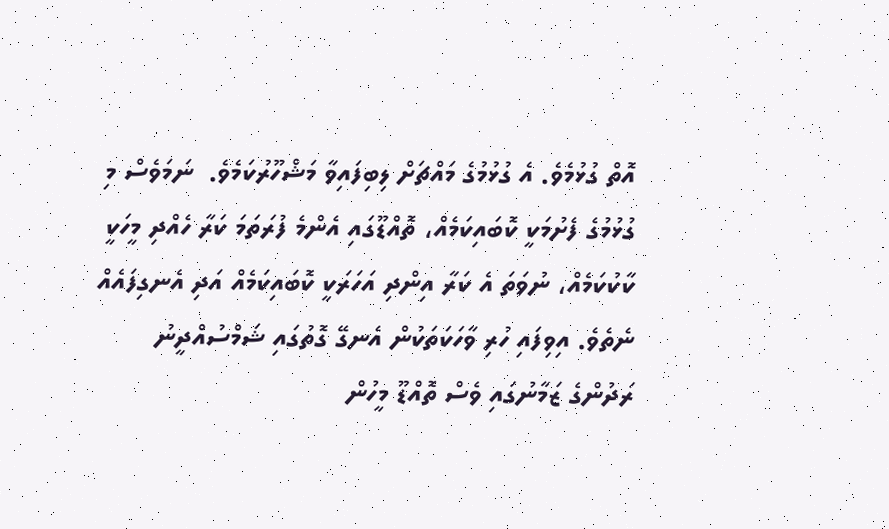އޮތް ގުޅުމެވެ. އެ ގުޅުމުގެ މައްޗަށް ލިބިފައިވާ މަޝްހޫރުކަމެވެ.  ނަމަވެސް މި ގުޅުމުގެ ފެށުމަކީ ކޮބައިކަމެއް، ތޮއްޑޫގައި އެންމެ ފުރަތަމަ ކަރާ ހެއްދި މީހަކީ ކާކުކަމެއް، ނުވަތަ އެ ކަރާ އިންދި އަހަރަކީ ކޮބައިކަމެއް އަދި އެނގިފައެއް ނެތެވެ. އިވިފައި ހުރި ވާހަކަތަކުން އެނގޭ ގޮތުގައި ޝަމްސުއްދީނު ރަދުންގެ ޒަމާނުގައި ވެސް ތޮއްޑޫ މީހުން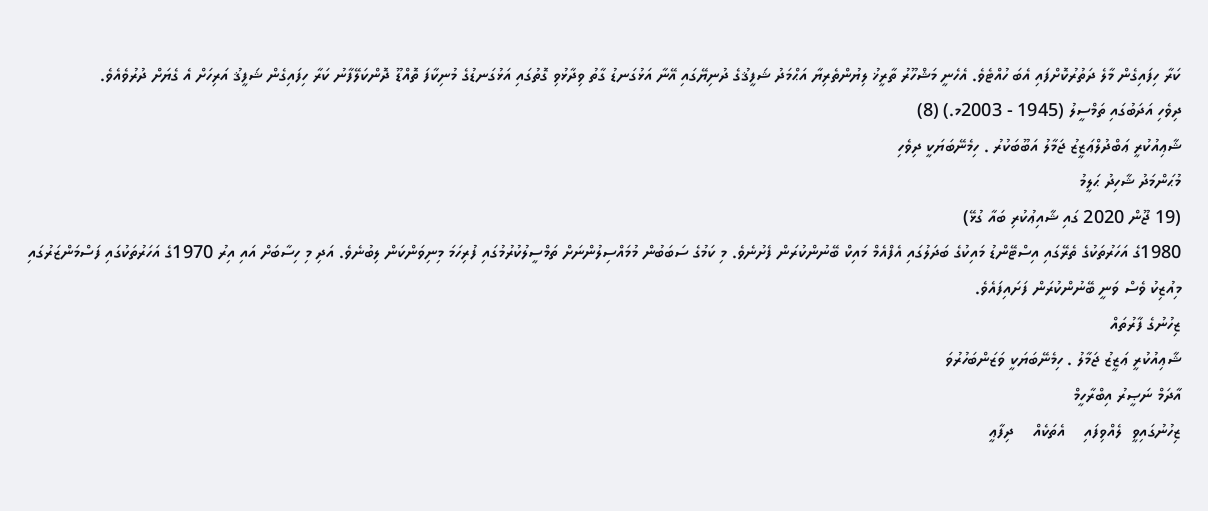ކަރާ ހިފައިގެން މާލެ ދަތުރުކޮށްފައި އެބަ ހުއްޓެވެ. އެހެނީ މަޝްހޫރު ތާރީޚު ލިޔުންތެރިޔާ އަޙްމަދު ޝަފީޤުގެ ދުނިޔޭގައި އޭނާ އަޅުގަނޑު ގާތު ވިދާޅުވި ގޮތުގައި އަޅުގަނޑުގެ މުނިކާފަ ތޮއްޑޫ ދޮންކަލޭފާނު ކަރާ ހިފައިގެން ޝަފީޤު އަރިހަށް އެ ގެޔަށް ދުރުވެއެވެ.
ދިވެހި އަދަބުގައި ތަމްސީލު (1945 - 2003މ.) (8)
ޝާޢިއުކުރީ ޢަބްދުލްޢަޒީޒު ޖަމާލު އަބޫބަކުރު . ހިމެނޭބަޔަކީ ދިވެހި
މުޙަންމަދު ޝާހިދު ޙަލީމު
(19 ޖޫން 2020 ގައި ޝާއިޢުކުރި ބައާ ގުޅޭ)
1980ގެ އަހަރުތަކުގެ ތެރޭގައި އިސްޓޭންޑު މައިކުގެ ބަދަލުގައި އެފްއެމް މައިކް ބޭނުންކުރަން ފެށުނެވެ. މި ކަމުގެ ސަބަބުން މުމައްސިލުންނަށް ތަމްސީލުކުރުމުގައި ފުރިހަމަ މިނިވަންކަން ލިބުނެވެ. އަދި މި ހިސާބަށް އައި އިރު 1970ގެ އަހަރުތަކުގައި ފަސްމަންޒަރުގައި މިއުޒިކު ވެސް ވަނީ ބޭނުންކުރަން ފަށައިފައެވެ.
ޒިހުނުގެ ފާރުތައް
ޝާޢިއުކުރީ ޢަޒީޒު ޖަމާލު . ހިމެނޭބަޔަކީ ވަޒަންބަހުރުވަ
އާދަމް ނަޞީރު އިބްރާހީމް
ޒިހުނުގައިވީ  ލެއްވިފައި    އެތަކެއް    ދިފާޢީ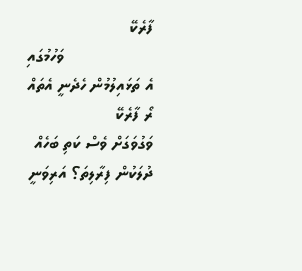ފާރެކޭ
                   ވަހުމުގައި އެ ތަޅައިލުމުން ހެދެނީ އެތައް   ރޯ ފާރެކޭ
ވަގުވަގަށް ވެސް ކަތި ބަހެއް ދުލަކުން ފިރާލިތަ؟ އަރިވަނީ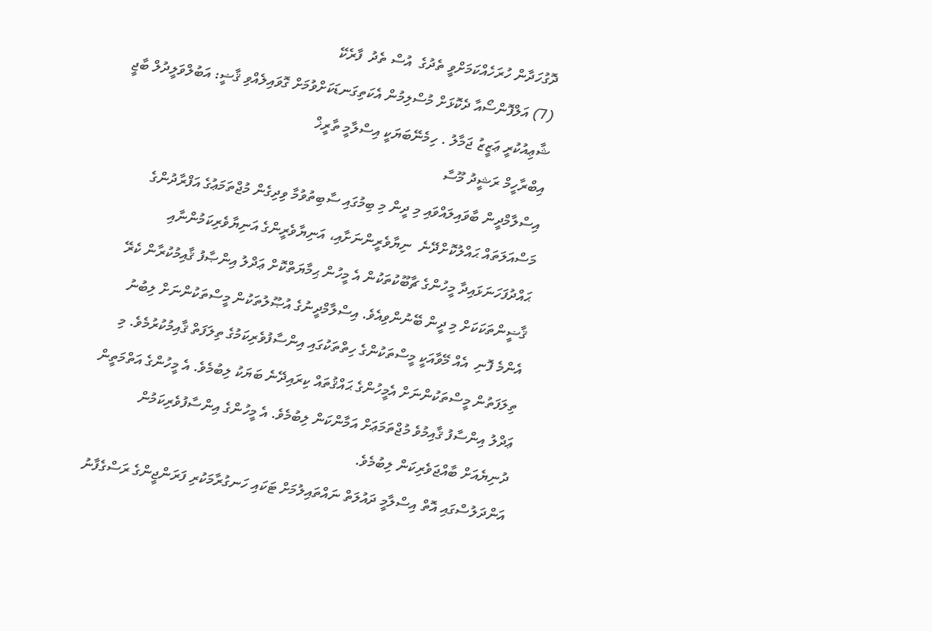ދޮގުހަދާން ހުރަހެއްކަމަށްވީ ތެދުގެ  އުސް ތެދު  ފާރެކޭ
(7) އަލްފޮންސޯއާ ދެކޮޅަށް މުސްލިމުން އެކަތިގަނޑަކަށްވުމަށް ގޮވައިލެއްވި ޤާޟީ: އަބުލްވަލީދުލް ބާޖީ
ޝާޢިއުކުރީ ޢަޒީޒު ޖަމާލު . ހިމެނޭބަޔަކީ އިސްލާމީ ތާރީޚް
އިބްރާހީމް ރަޝީދު މޫސާ
އިސްލާމްދީން ބާވައިލައްވައި މި ދީން މި ބިމުގައި ސާބިތުވުމާ ވިދިގެން މުޖްތަމަޢުގެ އަފްރާދުންގެ މަސްއަލަތައް ޙައްލުކޮށްދޭނެ  ނިޔާވެރީންނަށާއި، އަނިޔާވެރީންގެ އަނިޔާވެރިކަމުންނާއި  ޙައްދުފަހަނަޅައިދާ މީހުންގެ ޗާބޫކުތަކުން އެ މީހުން ޙިމާޔަތްކޮށް ޢަދްލު އިންޞާފު ޤާއިމުކުރާން ކެރޭ ޤާޟީންތަކަކަށް މި ދީން ބޭނުންވިއެވެ. އިސްލާމްދީނުގެ އުޞޫލުތަކުން މީސްތަކުންނަށް ލިބުނު  އެންމެ ފޮނި  އެއް މޭވާއަކީ މީސްތަކުންގެ ހިތްތަކުގައި އިންސާފުވެރިކަމުގެ ތިލަފަތް ޤާއިމުކުރުމެވެ. މި ތިލަފަތުން މީސްތަކުންނަށް އެމީހުންގެ ޙައްޤުތައް ކިރައިދޭނެ ބަޔަކު ލިބުމެވެ. އެ މީހުންގެ އަތްމަތީން ޢަދްލު އިންސާފު ޤާއިމުވެ މުޖްތަމަޢަށް އަމާންކަން ލިބުމެވެ. އެ މީހުންގެ އިންސާފުވެރިކަމުން ދުނިޔެއަށް ބާއްޖަވެރިކަން ލިބުމެވެ.
އަންދަލުސްގައި އޮތް އިސްލާމީ ދައުލަތް ނައްތައިލުމަށް ޓަކައި ހަނގުރާމަކުރި ފަރަންޖީންގެ ރަސްގެފާނު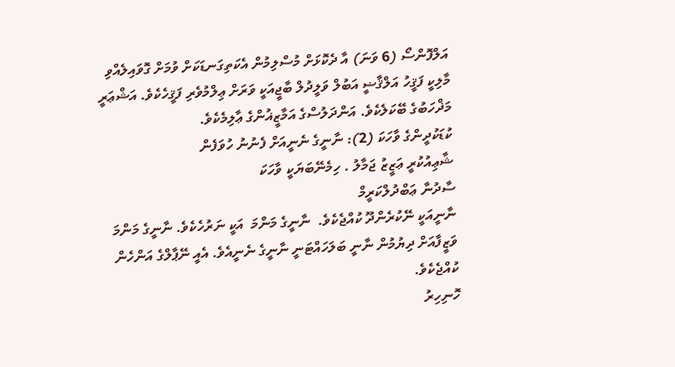އަލްފޮންސޯ (6 ވަނަ) އާ ދެކޮޅަށް މުސްލިމުން އެކަތިގަނޑަކަށް ވުމަށް ގޮވައިލެއްވި މާލިކީ ފަޤީހު އަލްޤާޟީ އަބުލް ވަލީދުލް ބާޖީއަކީ ވަރަށް ޢިލްމުވެރި ފަޤީހެކެވެ. އަޝްޢަރީ މަޛްހަބުގެ ބޭކަލެކެވެ. އަންދަލުސްގެ އަމާޒީޣުންގެ ޢާލިމެކެވެ.
ކުޑަކުދީންގެ ވާހަކަ (2): ނާނީގެ ނެނީއަށް ފެނުނު ހުވަފެން
ޝާޢިއުކުރީ ޢަޒީޒު ޖަމާލު . ހިމެނޭބަޔަކީ ވާހަކަ
ސާދުނާ ޢަބްދުލްކަރީމް
ނާނީއަކީ ނޭކުރެންދޫ ކުއްޖެކެވެ.  ނާނީގެ މަންމަ  އަކީ ނަރުހެކެވެ. ނާނީގެ މަންމަ ވަޒީފާއަށް ދިޔުމުން ނާނީ ބަލަހައްޓަނީ ނާނީގެ ނެނީއެވެ. އެއީ ނޭޕާލްގެ އަންހެން ކުއްޖެކެވެ.
ހޮނިހިރު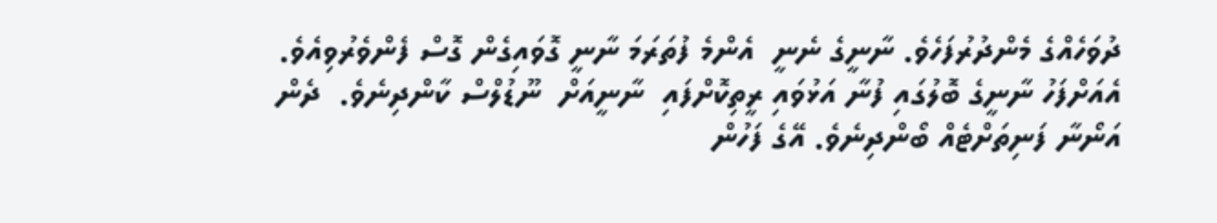ދުވަހެއްގެ މެންދުރުފަހެވެ. ނާނީގެ ނެނީ  އެންމެ ފުތަރަމަ ނާނީ ގޮވައިގެން ގޮސް ފެންވެރުވިއެވެ. އެއަށްފަހު ނާނީގެ ބޮލުގައި ފުނާ އަޅުވައި ރީތިކޮށްފައި  ނާނީއަށް  ނޫޑުލްސް ކާންދިނެވެ.  ދެން އަނޯނާ ފަނިތަށްޓެއް ބޯންދިނެވެ. އޭގެ ފަހުން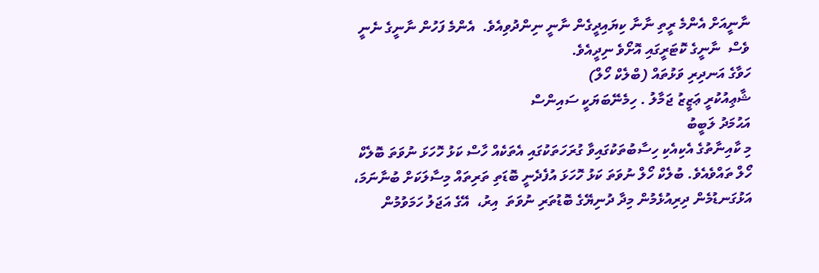ނާނީއަށް އެންމެ ރީތި ނާނާ ކިޔައިދީގެން ނާނީ ނިންދުވިއެވެ.  އެންމެ ފަހުން ނާނީގެ ނެނީ ވެސް  ނާނީގެ ކޮޓަރީގައި އޮށޯވެ ނިދީއެވެ.
ހަވާގެ އަނދިރި ވަޅުތައް (ބްލެކް ހޯލް)
ޝާޢިއުކުރީ ޢަޒީޒު ޖަމާލު . ހިމެނޭބަޔަކީ ސައިންސް
އަޙުމަދު ލަބީބު
މި ކާއިނާތުގެ އެކިއެކި ހިސާބުތަކުގައިވާ ގުރަހަތަކުގައި އެތަކެއް ހާސް ކަޅު ހޮހަޅަ ނުވަތަ ބޮލެކް ހޯލް ތައްވެއެވެ. ބުލެކް ހޯލް ނުވަތަ ކަޅު ހޮހަޅަ އުފެދެނީ ބޮޑަތި ތަރިތައް މިސާލަކަށް ބުނާނަމަ، އަޅުގަނޑުމެން ދިރިއުޅެމުން މިދާ ދުނިޔޭގެ ބޮޑުތަރި ނުވަތަ  އިރު،  އޭގެ އަޖަލު ހަމަވުމުން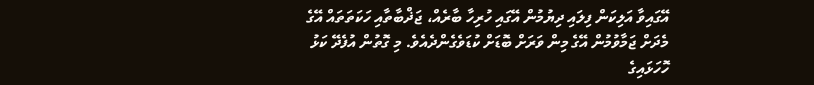އޭގައިވާ އަލިކަން ފިލައި ދިޔުމުން އޭގައި ހުރިހާ ބާރެއް، ޖަޛްބާތާއި ހަކަތަތައް އޭގެ މެދަށް ޖަމާވުމުން އޭގެ މިން ވަރަށް ބޮޑަށް ކުޑަވެގެންދެއެވެ. މި ގޮތުން އުފެދޭ ކަޅު ހޮހަޅައިގެ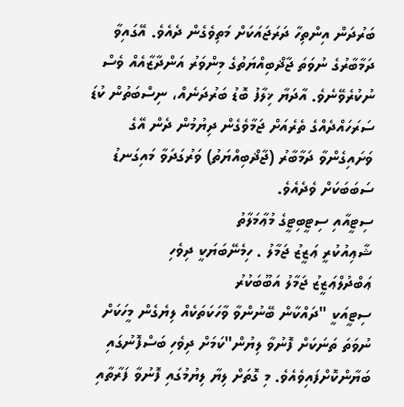ބަރުދަން އިންތިހާ ދަރަޖައަކަށް މަތިވެގެން ދެއެވެ. އޭގައިވާ ދަމާބާރުގެ ނުވަތަ ޖާޛްބިއްޔަތުގެ މިންވަރު އަންދާޒާއެއް ވެސް ނުކުރެވޭނެވެ. އާދަޔާ ޚިލާފު ބޮޑު ބަރުދަނެއް، ނިސްބަތުން ކުޑަ ސަރަހައްދެއްގެ ތެރެއަށް ޖަމާވެގެން ދިޔުމުން ދެން އޭގެ ވަށައިގެންވާ ދަމާބާރު (ޖާޛްބިއްޔަތު) ވަރުގަދަވާ މައިގަނޑު ސަބަބަކަށް ވެދެއެވެ.
ސިޓީއާއި ސިޓީބިޓީގެ މުޢާމަލާތު
ޝާޢިއުކުރީ ޢަޒީޒު ޖަމާލު . ހިމެނޭބަޔަކީ ދިވެހި
ޢަބްދުލްޢަޒީޒު ޖަމާލު އަބޫބަކުރު
ސިޓީއަކީ "ދައްކާން ބޭނުންވާ ވާހަކަތަކެއް ލިޔެގެން މީހަކަށް ނުވަތަ ތަނަކަށް ފޮނުވާ ލިޔުން"ކަމަށް ދިވެހި ބަސްފޮނުގައި ބަޔާންކޮށްފައިވެއެވެ. މި ގޮތަށް ލިޔާ ލިޔުމުގައި ފޮނުވާ ފަރާތާއި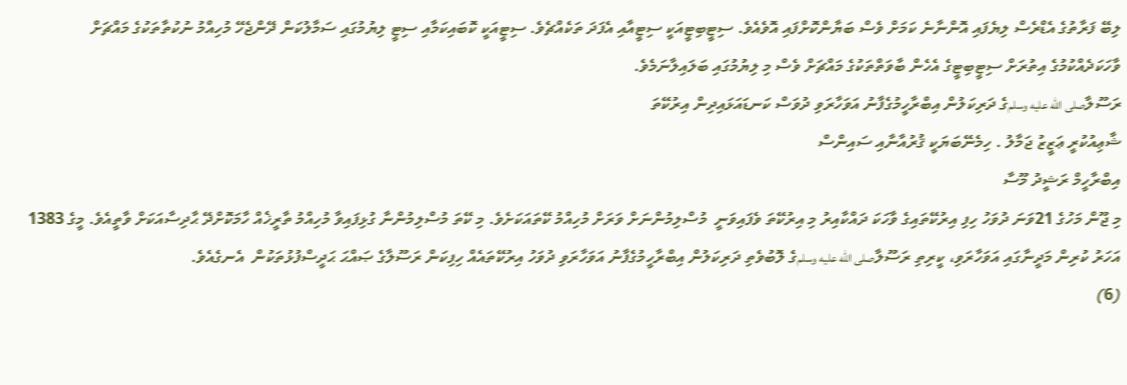ލިބޭ ފަރާތުގެ އެޑްރެސް ލިޔެފައި އޮންނާނެ ކަމަށް ވެސް ބަޔާންކޮށްފައި އޮވެއެވެ. ސިޓީބިޓީއަކީ ސިޓީއާއި އެފަދަ ތަކެއްޗެވެ. ސިޓީއަކީ ކޮބައިކަމާއި ސިޓީ ލިޔުމުގައި ސަމާލުކަން ދޭންޖެހޭ މުހިއްމު ނުކުތާތަކުގެ މައްޗަށް ވާހަކަދެއްކުމުގެ އިތުރަށް ސިޓީބިޓީގެ އެހެން ބާވަތްތަކުގެ މައްޗަށް ވެސް މި ލިޔުމުގައި ބަލައިލާނަމެވެ.
ރަސޫލާصلى الله عليه وسلمގެ ދަރިކަލުން އިބްރާހީމުގެފާނު އަވަހާރަވި ދުވަސް ކަނޑައަޅައިދިން އިރުކޭތަ
ޝާޢިއުކުރީ ޢަޒީޒު ޖަމާލު . ހިމެނޭބަޔަކީ ޤުރުއާނާއި ސައިންސް
އިބްރާހީމް ރަޝީދު މޫސާ
މި ޖޫން މަހުގެ 21ވަނަ ދުވަހު ހިފި އިރުކޭތައިގެ ވާހަކަ ދައްކާއިރު މި އިރުކޭތަ ވެފައިވަނީ  މުސްލިމުންނަށް ވަރަށް މުހިއްމު ކޭތައަކަށެވެ. މި ކޭތަ މުސްލިމުންނާ ގުޅިފައިވާ މުހިއްމު ތާރީޚެއް ހާމަކޮށްދޭ ޙާދިސާއަކަށް ވާތީއެވެ. މީގެ 1383 އަހަރު ކުރިން މަދީނާގައި އަވަހާރަވި، ކީރިތި ރަސޫލާصلى الله عليه وسلمގެ ލޮބުވެތި ދަރިކަލުން އިބްރާހީމުގެފާނު އަވަހާރަވި ދުވަހު އިރުކޭތައެއް ހިފިކަން ރަސޫލާގެ ޞައްޙަ ޙަދީސްފުޅުތަކުން  އެނގެއެވެ.
(6)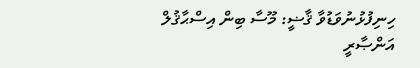ހިނިފުޅުނުވަޑުވާ ޤާޟީ: މޫސާ ބިން އިސްޙާޤުލް އަންޞާރީ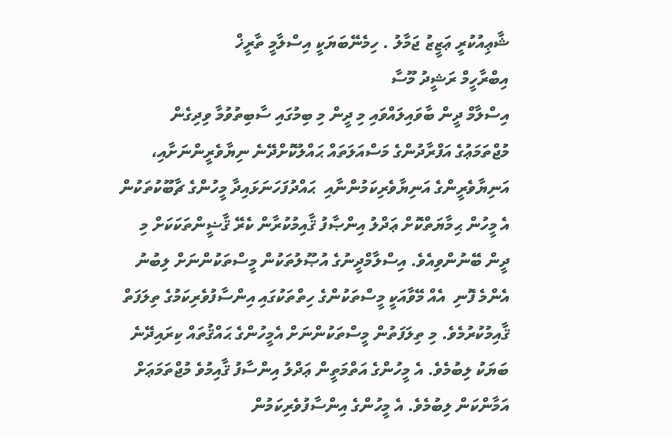ޝާޢިއުކުރީ ޢަޒީޒު ޖަމާލު . ހިމެނޭބަޔަކީ އިސްލާމީ ތާރީޚް
އިބްރާހީމް ރަޝީދު މޫސާ
އިސްލާމް ދީން ބާވައިލައްވައި މި ދީން މި ބިމުގައި ސާބިތުވުމާ ވިދިގެން މުޖްތަމަޢުގެ އަފްރާދުންގެ މަސްއަލަތައް ޙައްލުކޮށްދޭނެ ނިޔާވެރީންނަށާއި، އަނިޔާވެރީންގެ އަނިޔާވެރިކަމުންނާއި  ޙައްދުފަހަނަޅައިދާ މީހުންގެ ޗާބޫކުތަކުން އެ މީހުން ޙިމާޔަތްކޮށް ޢަދްލު އިންޞާފު ޤާއިމުކުރާން ކެރޭ ޤާޟީންތަކަކަށް މި ދީން ބޭނުންވިއެވެ. އިސްލާމްދީނުގެ އުޞޫލުތަކުން މީސްތަކުންނަށް ލިބުނު  އެންމެ ފޮނި  އެއް މޭވާއަކީ މީސްތަކުންގެ ހިތްތަކުގައި އިންސާފުވެރިކަމުގެ ތިލަފަތް ޤާއިމުކުރުމެވެ. މި ތިލަފަތުން މީސްތަކުންނަށް އެމީހުންގެ ޙައްޤުތައް ކިރައިދޭނެ ބަޔަކު ލިބުމެވެ. އެ މީހުންގެ އަތްމަތީން ޢަދްލު އިންސާފު ޤާއިމުވެ މުޖްތަމަޢަށް އަމާންކަން ލިބުމެވެ. އެ މީހުންގެ އިންސާފުވެރިކަމުން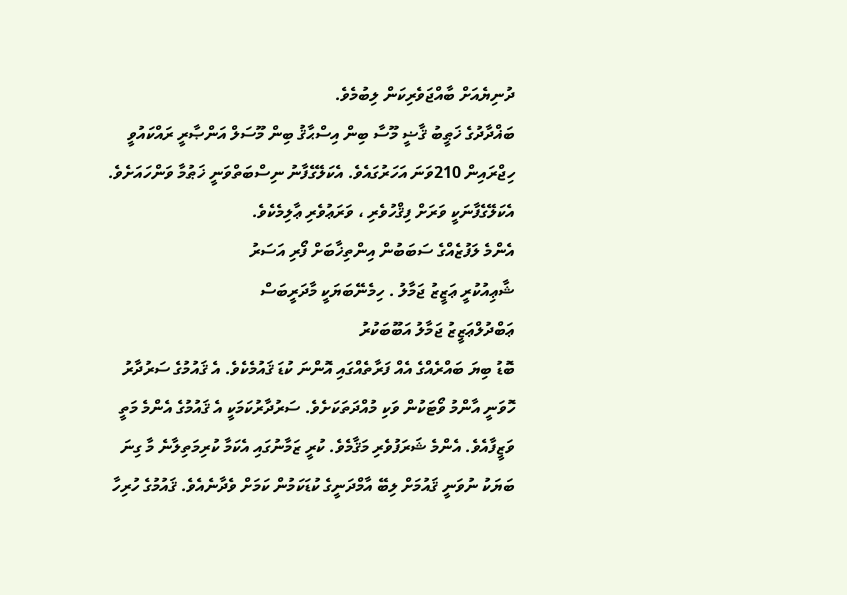ދުނިޔެއަށް ބާއްޖަވެރިކަން ލިބުމެވެ.
ބަޣްދާދުގެ ޚަޠީބު ޤާޟީ މޫސާ ބިން އިސްޙާޤު ބިން މޫސަލް އަންޞާރީ ރައްކައުވީ ހިޖްރައިން 210ވަނަ އަހަރުގައެވެ. އެކަލޭގެފާނު ނިސްބަތްވަނީ ޚަޠުމާ ވަންހައަށެވެ. އެކަލޭގެފާނަކީ ވަރަށް ފިޤްހުވެރި ، ވަރަޢުވެރި ޢާލިމެކެވެ.
އެންމެ ލަފުޒެއްގެ ސަބަބުން އިންތިޚާބަށް ފޯރި އަސަރު
ޝާޢިއުކުރީ ޢަޒީޒު ޖަމާލު . ހިމެނޭބަޔަކީ މާދަރީބަސް
ޢަބްދުލްޢަޒީޒު ޖަމާލު އަބޫބަކުރު
ބޮޑު ބިޔަ ބައްރެއްގެ އެއް ފަރާތެއްގައި އޮންނަ ކުޑަ ޤައުމެކެވެ. އެ ޤައުމުގެ ސަރުދާރު ހޮވަނީ އާންމު ވޯޓަކުން ވަކި މުއްދަތަކަށެވެ. ސަރުދާރުކަމަކީ އެ ޤައުމުގެ އެންމެ މަތީ ވަޒީފާއެވެ. އެންމެ ޝަރަފުވެރި މަޤާމެވެ. ކުރީ ޒަމާނުގައި އެކަމާ ކުރިމަތިލާނެ މާ ގިނަ ބަޔަކު ނުވަނީ ޤައުމަށް ލިބޭ އާމްދަނީގެ ކުޑަކަމުން ކަމަށް ވެދާނެއެވެ. ޤައުމުގެ ހުރިހާ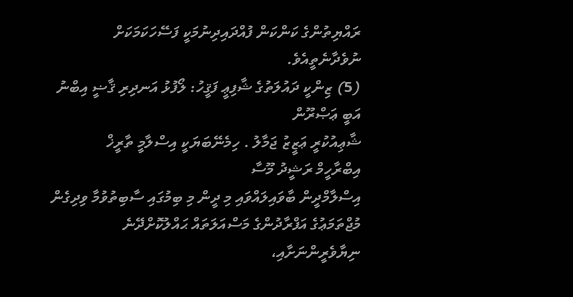ރައްޔިތުންގެ ކަންކަން ފުއްދައިދިނުމަކީ ފަސޭހަކަމަކަށް ނުވެދާނެތީއެވެ.
(5) ޒިންކީ ދައުލަތުގެ ޝާފިޢީ ފަޤީހު: ލޯފުޅު އަނދިރި ޤާޟީ އިބްނު އަބީ ޢަޞްރޫން
ޝާޢިއުކުރީ ޢަޒީޒު ޖަމާލު . ހިމެނޭބަޔަކީ އިސްލާމީ ތާރީޚް
އިބްރާހީމް ރަޝީދު މޫސާ
އިސްލާމްދީން ބާވައިލައްވައި މި ދީން މި ބިމުގައި ސާބިތުވުމާ ވިދިގެން މުޖްތަމަޢުގެ އަފްރާދުންގެ މަސްއަލަތައް ޙައްލުކޮށްދޭނެ  ނިޔާވެރީންނަށާއި،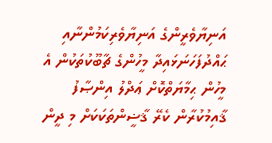އަނިޔާވެރީންގެ އަނިޔާވެރިކަމުންނާއި  ޙައްދުފަހަނަޅައިދާ މީހުންގެ ޗާބޫކުތަކުން އެ މީހުން ޙިމާޔަތްކޮށް ޢަދްލު އިންޞާފު ޤާއިމުކުރާން ކެރޭ ޤާޟީންތަކަކަށް މި ދީން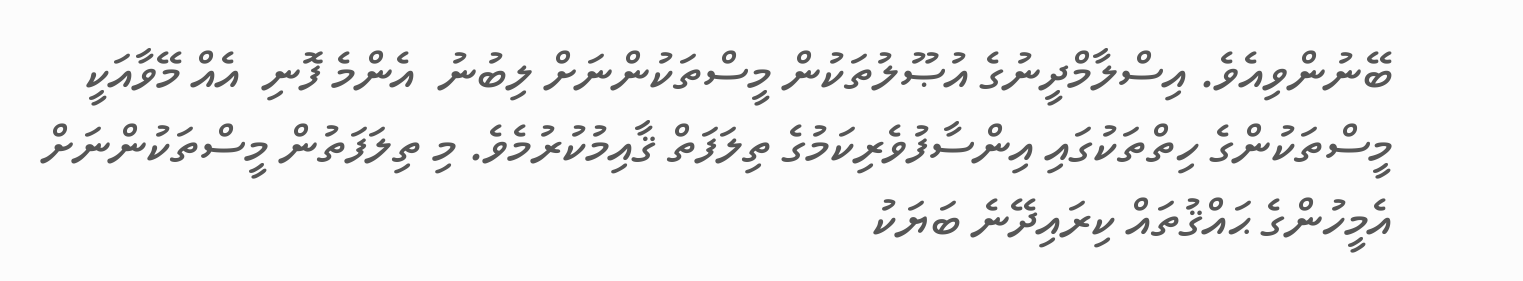ބޭނުންވިއެވެ. އިސްލާމްދީނުގެ އުޞޫލުތަކުން މީސްތަކުންނަށް ލިބުނު  އެންމެ ފޮނި  އެއް މޭވާއަކީ މީސްތަކުންގެ ހިތްތަކުގައި އިންސާފުވެރިކަމުގެ ތިލަފަތް ޤާއިމުކުރުމެވެ. މި ތިލަފަތުން މީސްތަކުންނަށް އެމީހުންގެ ޙައްޤުތައް ކިރައިދޭނެ ބަޔަކު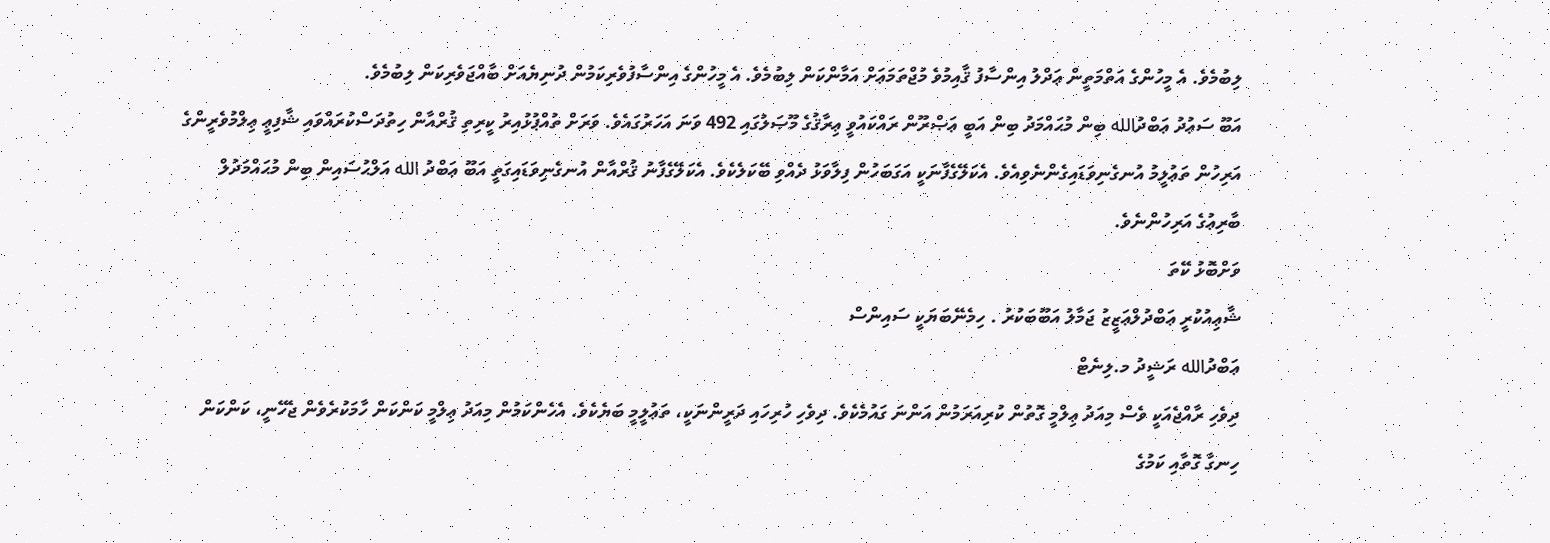ލިބުމެވެ. އެ މީހުންގެ އަތްމަތީން ޢަދްލު އިންސާފު ޤާއިމުވެ މުޖްތަމަޢަށް އަމާންކަން ލިބުމެވެ. އެ މީހުންގެ އިންސާފުވެރިކަމުން ދުނިޔެއަށް ބާއްޖަވެރިކަން ލިބުމެވެ.
އަބޫ ސަޢުދު ޢަބްދުالله ބިން މުޙައްމަދު ބިން އަބީ ޢަޞްރޫން ރައްކައުވީ ޢިރާޤުގެ މޫޞަލުގައި 492 ވަނަ އަހަރުގައެވެ. ވަރަށް ތުއްޕުޅުއިރު ކީރިތި ޤުރްއާން ހިތުދަސްކުރައްވައި ޝާފިޢީ ޢިލްމުވެރީންގެ އަރިހުން ތަޢުލީމު އުނގެނިވަޑައިގެންނެވިއެވެ. އެކަލޭގެފާނަކީ އަގަބަހުން ފިލާވަޅު ދެއްވި ބޭކަލެކެވެ. އެކަލޭގެފާނު ޤުރްއާން އުނގެނިވަޑައިގަތީ އަބޫ ޢަބްދު الله އަލްޙުސައިން ބިން މުޙައްމަދުލް ބާރިޢުގެ އަރިހުންނެވެ.
ވަށްބޮޅު ކޭތަ
ޝާޢިއުކުރީ ޢަބްދުލްޢަޒީޒު ޖަމާލު އަބޫބަކުރު . ހިމެނޭބަޔަކީ ސައިންސް
ޢަބްދުالله ރަޝީދު މ.ލިނެޓް
ދިވެހި ރާއްޖެއަކީ ވެސް މިއަދު ޢިލްމީ ގޮތުން ކުރިއަރަމުން އަންނަ ގައުމެކެވެ. ދިވެހި ހުރިހައި ދަރީންނަކީ، ތަޢުލީމީ ބަޔެކެވެ. އެހެންކަމުން މިއަދު ޢިލްމީ ކަންކަން ހާމަކުރެވެން ޖެހޭނީ، ކަންކަން ހިނގާ ގޮތާއި ކަމުގެ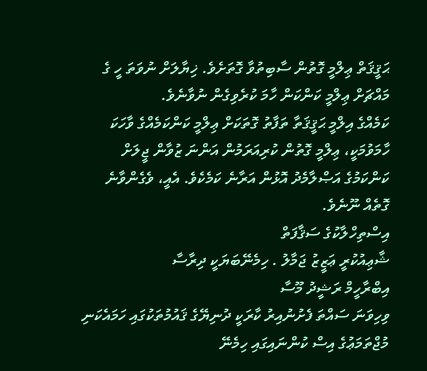ޙަޤީޤަތް ޢިލްމީ ގޮތުން ސާބިތުވާ ގޮތަށެވެ. ޚިޔާލަށް ނުވަތަ ހީ ގެ މައްޗަށް ޢިލްމީ ކަންކަން ހާމަ ކުރެވިގެން ނުވާނެވެ.
ކަމެއްގެ އިލްމީ ޙަޤީޤަތާ ތަފާތު ގޮތަކަށް ޢިލްމީ ކަންކަމެއްގެ ވާހަކަ ހާމަވުމަކީ، ޢިލްމީ ގޮތުން ކުރިއަރަމުން އަންނަ ޒުވާން ޖީލަށް ކަންކަމުގެ އަޞްލާމެދު އޮޅުން އަރާނެ ކަމެކެވެ. އެއީ، ވެގެންވާނެ ގޮތެއް ނޫނެވެ.
އިސްތިހްލާކުގެ ސަޤާފަތް
ޝާޢިއުކުރީ ޢަޒީޒު ޖަމާލު . ހިމެނޭބަޔަކީ ދިރާސާ
އިބްރާހީމް ރަޝީދު މޫސާ
ވިހިވަނަ ސައްތަ ފެށުނުއިރު ކާރަކީ ދުނިޔޭގެ ޤައުމުތަކުގައި ހަމައެކަނި މުޖްތަމަޢުގެ އިސް ކުންނައިގައި ހިމެނޭ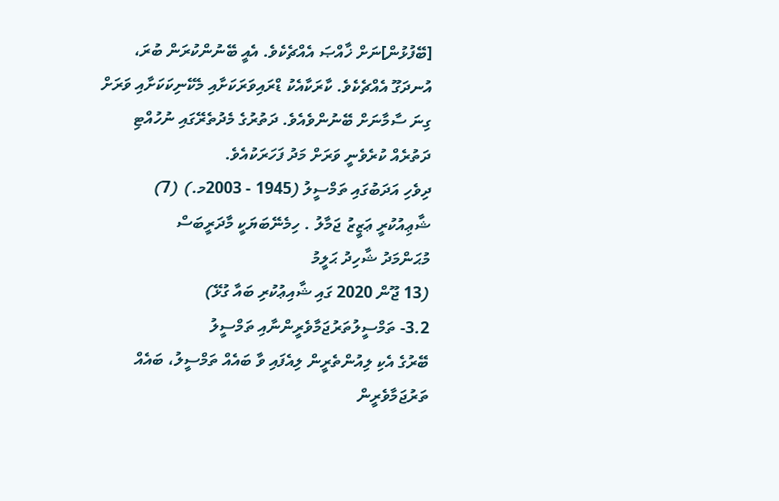[ބޭފުޅުން]ނަށް ޚާއްޞަ އެއްޗެކެވެ. އެއީ ބޭނުންކުރަން ބުރަ، އުނދަގޫ އެއްޗެކެވެ. ކާރަކާއެކު ޑްރައިވަރަކަށާއި މެކޭނިކަކަށާއި ވަރަށް ގިނަ ސާމާނަށް ބޭނުންވެއެވެ. ދަތުރުގެ މެދުތެރޭގައި ނުހުއްޓި ދަތުރެއް ކުރެވެނީ ވަރަށް މަދު ފަހަރަކުއެވެ.
ދިވެހި އަދަބުގައި ތަމްސީލު (1945 - 2003މ.) (7)
ޝާޢިއުކުރީ ޢަޒީޒު ޖަމާލު . ހިމެނޭބަޔަކީ މާދަރީބަސް
މުޙަންމަދު ޝާހިދު ޙަލީމު
(13 ޖޫން 2020 ގައި ޝާއިޢުކުރި ބައާ ގުޅޭ)
3.2- ތަމްސީލުތަރުޖަމާވެރީންނާއި ތަމްސީލު
ބޭރުގެ އެކި ލިއުންތެރީން ލިއެފައި ވާ ބައެއް ތަމްސީލު، ބައެއް ތަރުޖަމާވެރީން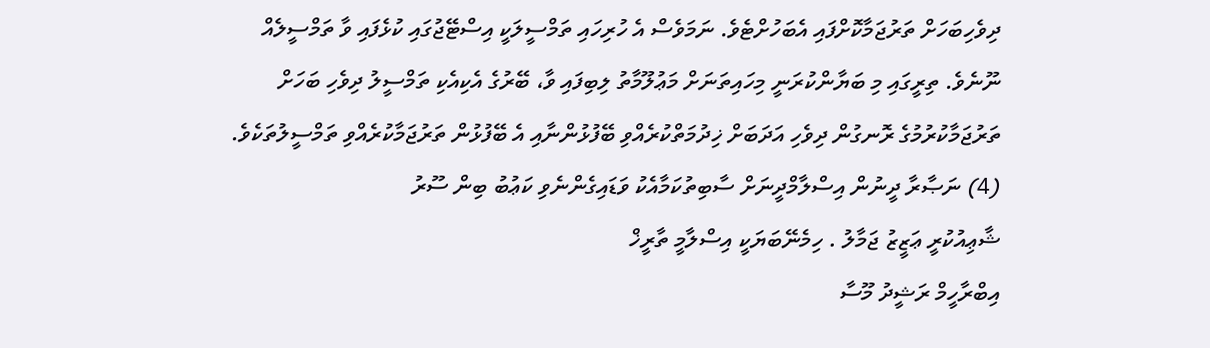ދިވެހިބަހަށް ތަރުޖަމާކޮށްފައި އެބަހުށްޓެވެ. ނަމަވެސް އެ ހުރިހައި ތަމްސީލަކީ އިސްޓޭޖުގައި ކުޅެފައި ވާ ތަމްސީލެއް ނޫނެވެ. ތިރީގައި މި ބަޔާންކުރަނީ މިހައިތަނަށް މަޢުލޫމާތު ލިބިފައި ވާ، ބޭރުގެ އެކިއެކި ތަމްސީލު ދިވެހި ބަހަށް ތަރުޖަމާކުރުމުގެ ރޮނގުން ދިވެހި އަދަބަށް ޚިދުމަތްކުރެއްވި ބޭފުޅުންނާއި އެ ބޭފުޅުން ތަރުޖަމާކުރެއްވި ތަމްސީލުތަކެވެ.
(4) ނަޞާރާ ދީނުން އިސްލާމްދީނަށް ސާބިތުކަމާއެކު ވަޑައިގެންނެވި ކަޢުބު ބިން ސޫރު
ޝާޢިއުކުރީ ޢަޒީޒު ޖަމާލު . ހިމެނޭބަޔަކީ އިސްލާމީ ތާރީޚް
އިބްރާހީމް ރަޝީދު މޫސާ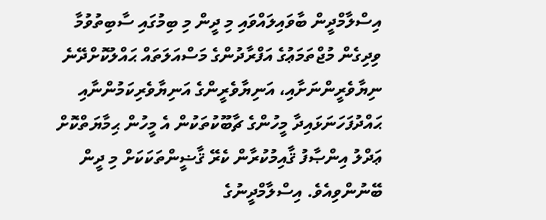އިސްލާމްދީން ބާވައިލައްވައި މި ދީން މި ބިމުގައި ސާބިތުވުމާ ވިދިގެން މުޖްތަމަޢުގެ އަފްރާދުންގެ މަސްއަލަތައް ޙައްލުކޮށްދޭނެ  ނިޔާވެރީންނަށާއި، އަނިޔާވެރީންގެ އަނިޔާވެރިކަމުންނާއި  ޙައްދުފަހަނަޅައިދާ މީހުންގެ ޗާބޫކުތަކުން އެ މީހުން ޙިމާޔަތްކޮށް ޢަދްލު އިންޞާފު ޤާއިމުކުރާން ކެރޭ ޤާޟީންތަކަކަށް މި ދީން ބޭނުންވިއެވެ. އިސްލާމްދީނުގެ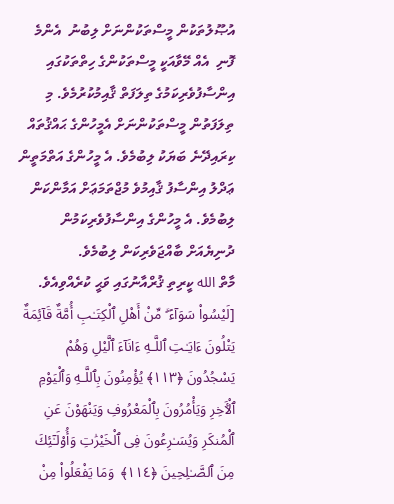އުޞޫލުތަކުން މީސްތަކުންނަށް ލިބުނު  އެންމެ ފޮނި  އެއް މޭވާއަކީ މީސްތަކުންގެ ހިތްތަކުގައި އިންސާފުވެރިކަމުގެ ތިލަފަތް ޤާއިމުކުރުމެވެ. މި ތިލަފަތުން މީސްތަކުންނަށް އެމީހުންގެ ޙައްޤުތައް ކިރައިދޭނެ ބަޔަކު ލިބުމެވެ. އެ މީހުންގެ އަތްމަތީން ޢަދްލު އިންސާފު ޤާއިމުވެ މުޖްތަމަޢަށް އަމާންކަން ލިބުމެވެ. އެ މީހުންގެ އިންސާފުވެރިކަމުން ދުނިޔެއަށް ބާއްޖަވެރިކަން ލިބުމެވެ.
މާތް الله ކީރިތި ޤުރްއާނުގައި ވަޙީ ކުރެއްވިއެވެ. [لَيْسُوا۟ سَوَآءً ۗ مِّنْ أَهْلِ ٱلْكِتَـٰبِ أُمَّةٌ قَآئِمَةٌ يَتْلُونَ ءَايَـٰتِ ٱللَّـهِ ءَانَآءَ ٱلَّيْلِ وَهُمْ يَسْجُدُونَ ﴿١١٣﴾ يُؤْمِنُونَ بِٱللَّـهِ وَٱلْيَوْمِ ٱلْـَٔاخِرِ وَيَأْمُرُونَ بِٱلْمَعْرُوفِ وَيَنْهَوْنَ عَنِ ٱلْمُنكَرِ وَيُسَـٰرِعُونَ فِى ٱلْخَيْرَٰتِ وَأُو۟لَـٰٓئِكَ مِنَ ٱلصَّـٰلِحِينَ ﴿١١٤﴾  وَمَا يَفْعَلُوا۟ مِنْ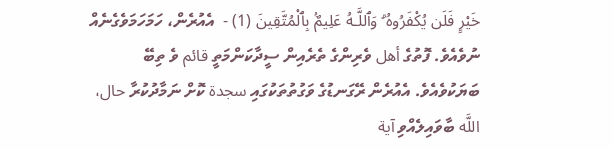خَيْرٍ فَلَن يُكْفَرُوهُ ۗ وَٱللَّـهُ عَلِيمٌۢ بِٱلْمُتَّقِينَ (1) -  އެއުރެން، ހަމަހަމަވެގެނެއް ނުވެއެވެ. ފޮތުގެ أهل ވެރިންގެ ތެރެއިން ސީދާކަންމަތީ قائم ވެ ތިބޭ ބަޔަކުވެއެވެ. އެއުރެން ރޭގަނޑުގެ ވަގުތުތަކުގައި سجدة ކޮށް ނަމާދުކުރާ حال، اللَّه ބާވައިލެއްވި آية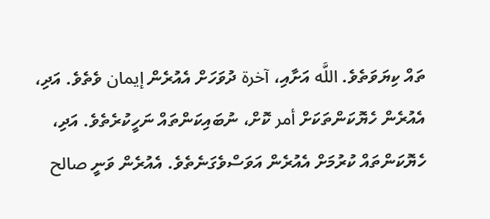ތައް ކިޔަވަތެވެ. اللَّه އަށާއި، آخرة ދުވަހަށް އެއުރެން إيمان ވެތެވެ. އަދި، އެއުރެން ހެޔޮކަންތަކަށް أمر ކޮށް، ނުބައިކަންތައް ނަހީކުރެތެވެ. އަދި، ހެޔޮކަންތައް ކުރުމަށް އެއުރެން އަވަސްވެގަނެތެވެ. އެއުރެން ވަނީ صالح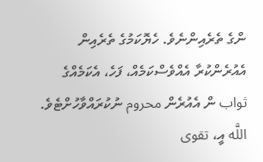ންގެ ތެރެއިންނެވެ. ހެޔޮކަމުގެ ތެރެއިން އެއުރެންކުރާ އެއްވެސްކަމެއް، ފަހެ، އެކަމެއްގެ ثواب ން އެއުރެން محروم ނުކުރައްވާހުށްޓެވެ. اللَّه އީ، تقوى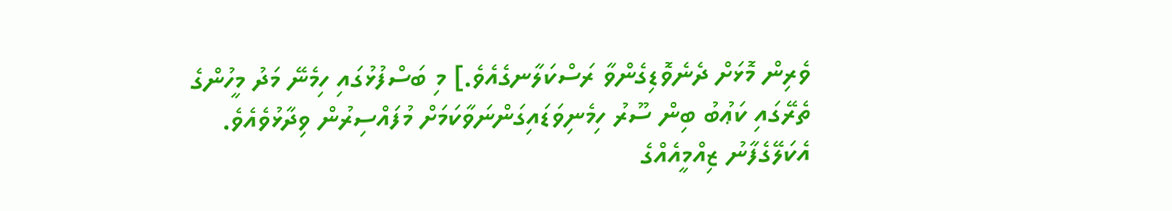ވެރިން މޮޅަށް ދެނެވޮޑިގެންވާ ރަސްކަލާނގެއެވެ.] މި ބަސްފުޅުގައި ހިމެނޭ މަދު މީހުންގެ ތެރޭގައި ކަޢުބު ބިން ސޫރު ހިމެނިވަޑައިގަންނަވާކަމަށް މުފައްސިރުން ވިދާޅުވެއެވެ. އެކަލޭގެފާނު ޒިއްމީއެއްގެ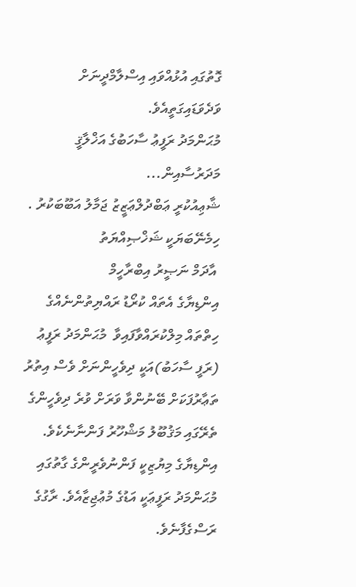ގޮތުގައި އުޅުއްވައި އިސްލާމްދީނަށް ވަދެވަޑައިގަތީއެވެ.
މުޙަންމަދު ރަފީޢު ސާހަބުގެ އަޚްލާޤީ މަދަރުސާއިން...
ޝާޢިއުކުރީ ޢަބްދުލްޢަޒީޒު ޖަމާލު އަބޫބަކުރު . ހިމެނޭބަޔަކީ ޝަޚްޞިއްޔަތު
 އާދަމް ނަޞީރު އިބްރާހީމް
އިންޑިޔާގެ އެތައް ކުރޯޑު ރައްޔިތުންނެއްގެ ހިތްތައް މިލްކުރައްވާފައިވާ  މުޙަންމަދު ރަފީޢު (ރަފީ ސާހަބު)އަކީ ދިވެހީންނަށް ވެސް އިތުރު ތަޢާރުފަކަށް ބޭނުންވާ ވަރަށް ވުރެ ދިވެހީންގެ ތެރޭގައި މަޤުބޫލު މަޝްހޫރު ފަންނާނެކެވެ. އިންޑިޔާގެ މިޔުޒިކީ ފަންނުވެރީންގެ ގާތުގައި މުޙަންމަދު ރަފީޢަކީ އަޑުގެ މުޢުޖިޒާއެވެ. ރާގުގެ ރަސްގެފާނެވެ.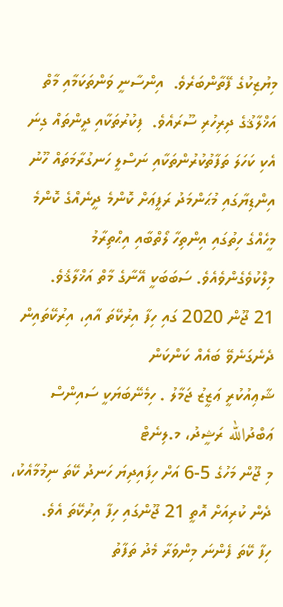މިޔުޒިކުގެ ފޭތާންބަރެވެ.  އިންސާނީ ވަންތަކަމާއި މާތް އަޚްލާޤުގެ ދިރިހުރި ސޫރައެވެ.  ފިކުރުތަކާއި ދީންތައް ގިނަ އެކި ކަހަލަ ތަފާތުކުރުންތަކާއި ނަސްލީ ހަނގުރާމަތައް ހޫނު އިންޑިޔާގައި މުޙަންމަދު ރަފީޢަށް ކޮންމެ ދީނެއްގެ ކޮންމެ މީހެއްގެ ހިތުގައި އިންތިހާ ލޯތްބާއި އިޙްތިރާމު މިލްކުވެގެންވެއެވެ. ސަބަބަކީ އޭނާގެ މާތް އަޚްލާޤެވެ.
21 ޖޫން 2020 ގައި ހިފާ އިރުކޭތަ އާއި، އިރުކޭތައިން ދެނެގަނެވޭ ބައެއް ކަންކަން
ޝާޢިއުކުރީ ޢަޒީޒު ޖަމާލު . ހިމެނޭބަޔަކީ ސައިންސް
ޢަބްދުالله ރަޝީދު، މ.ލިނެޓް
މި ޖޫން މަހުގެ 5-6 އަށް ހިފައިދިޔަ ހަނދު ކޭތަ ނިމުމާއެކު، ދެން ކުރިއަށް އޮތީ 21 ޖޫންގައި ހިފާ އިރުކޭތަ އެވެ.
ހިފާ ކޭތަ ފެންނަ މިންވަރާ މެދު ތަފާތު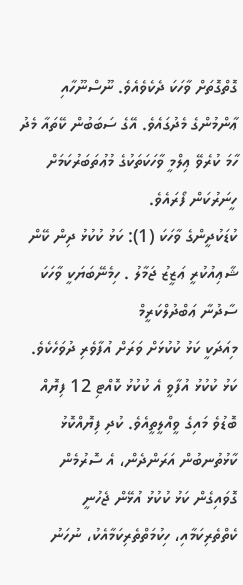ގޮތްގޮތަށް ވާހަކަ ދެކެވެއެވެ. ނޫސްނޫހާއި ޢާންމުންގެ މެދުގައެވެ. އޭގެ ސަބަބުން ކޭތައާ މެދު ހާމަ ކުރެވޭ ޢިލްމީ ވާހަކަތަކުގެ މުޢުތަބަރުކަމަށް ހީނަރުކަން ފޯރައެވެ.
ކުޑަކުދީންގެ ވާހަކަ (1): ކަޅު ކުކުޅު ދިން ކޭން
ޝާޢިއުކުރީ ޢަޒީޒު ޖަމާލު . ހިމެނޭބަޔަކީ ވާހަކަ
ސާދުނާ ޢަބްދުލްކަރީމް
މިއަދަކީ ކަޅު ކުކުޅަށް ވަރަށް އުފާވެރި ދުވަހެކެވެ. ކަޅު ކުކުޅު އުފާވީ އެ ކުކުޅު ކޮއްޓި 12 ފިޔޮއް ބޮޑުވެ މައިގެ ވީއްލީތީއެވެ. ކުދި ފިޔޮއްކޮޅު ކާޅުތުނބުން އަރަންދެން، އެ ސޮރުމެން ގޮވައިގެން ކަޅު ކުކުޅު އުޅޭން ޖެހުނީ ކެތްތެރިކަމާއި، ހިކުމަތްތެރިކަމާއެކު، ނުހަނު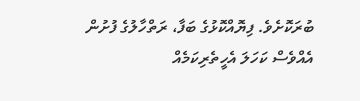ބުރަކޮށެވެ. ފިޔޮއްކޮޅުގެ ބަފާ، ރަތްހާލުގެ ފުށުން އެއްވެސް ކަހަލަ އެހީތެރިކަމެއް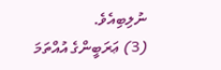ނުލިބިއެވެ.
(3) ޢަރަބީންގެ އުއްތަމަ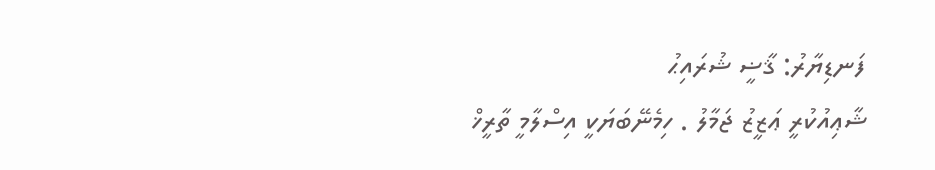ފަނޑިޔާރު: ޤާޟީ ޝުރައިޙު
ޝާޢިއުކުރީ ޢަޒީޒު ޖަމާލު . ހިމެނޭބަޔަކީ އިސްލާމީ ތާރީޚް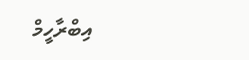އިބްރާހީމް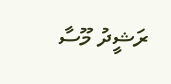ރަޝީދު މޫސާ